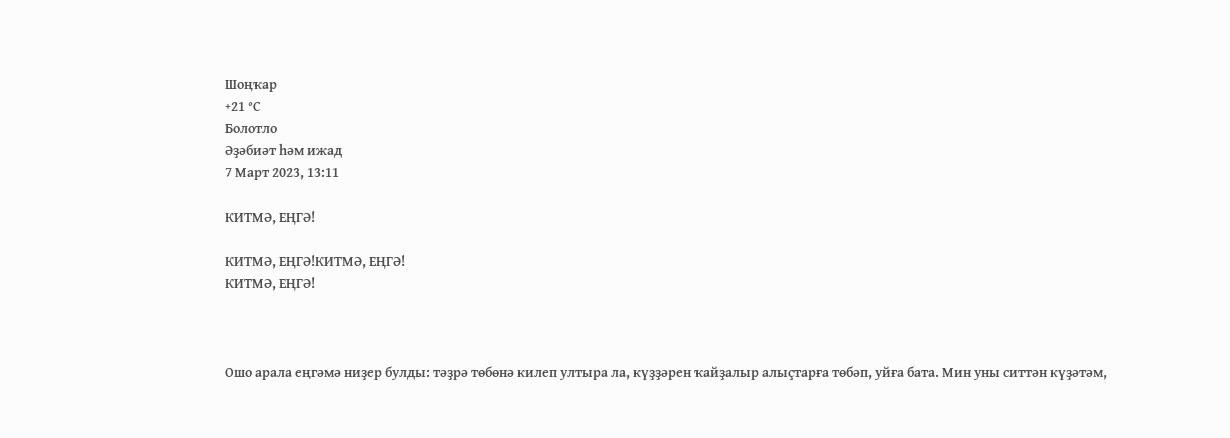Шоңҡар
+21 °С
Болотло
Әҙәбиәт һәм ижад
7 Март 2023, 13:11

КИТМӘ, ЕҢГӘ!

КИТМӘ, ЕҢГӘ!КИТМӘ, ЕҢГӘ!
КИТМӘ, ЕҢГӘ!



Ошо арала еңгәмә ниҙер булды: тәҙрә төбөнә килеп ултыра ла, күҙҙәрен ҡайҙалыр алыҫтарға төбәп, уйға бата. Мин уны ситтән күҙәтәм,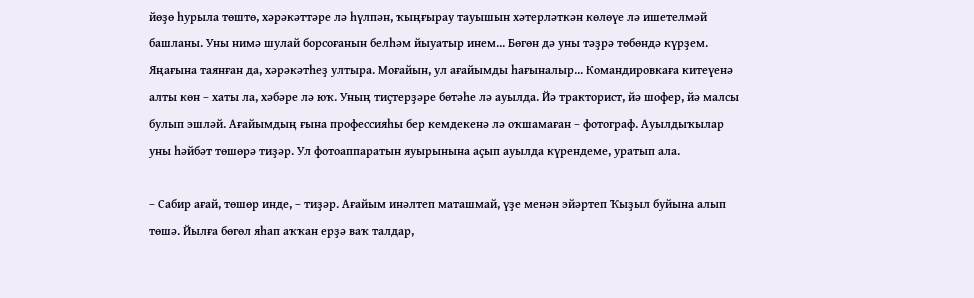йөҙө һурыла төштө, хәрәкәттәре лә һүлпән, ҡыңғырау тауышын хәтерләткән көлөүе лә ишетелмәй башланы. Уны нимә шулай борсоғанын белһәм йыуатыр инем... Бөгөн дә уны тәҙрә төбөндә күрҙем. Яңағына таянған да, хәрәкәтһеҙ ултыра. Моғайын, ул ағайымды һағыналыр... Командировкаға китеүенә алты көн – хаты ла, хәбәре лә юҡ. Уның тиҫтерҙәре бөтәһе лә ауылда. Йә тракторист, йә шофер, йә малсы булып эшләй. Ағайымдың ғына профессияһы бер кемдекенә лә оҡшамаған – фотограф. Ауылдыҡылар уны һәйбәт төшөрә тиҙәр. Ул фотоаппаратын яуырынына аҫып ауылда күрендеме, уратып ала.

– Сабир ағай, төшөр инде, – тиҙәр. Ағайым инәлтеп маташмай, үҙе менән эйәртеп Ҡыҙыл буйына алып төшә. Йылға бөгөл яһап аҡҡан ерҙә ваҡ талдар,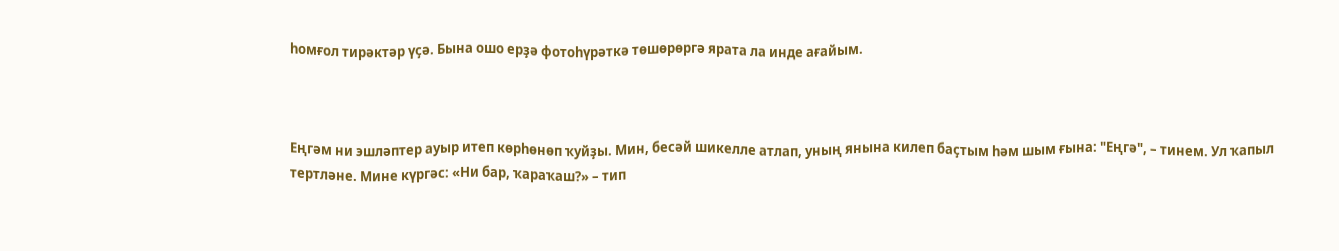һомғол тирәктәр үҫә. Бына ошо ерҙә фотоһүрәткә төшөрөргә ярата ла инде ағайым.



Еңгәм ни эшләптер ауыр итеп көрһөнөп ҡуйҙы. Мин, бесәй шикелле атлап, уның янына килеп баҫтым һәм шым ғына: "Еңгә", – тинем. Ул ҡапыл тертләне. Мине күргәс: «Ни бар, ҡараҡаш?» – тип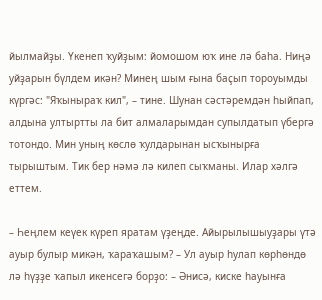йылмайҙы. Үкенеп ҡуйҙым: йомошом юҡ ине лә баһа. Ниңә уйҙарын бүлдем икән? Минең шым ғына баҫып тороуымды күргәс: "Яҡыныраҡ кил", – тине. Шунан сәстәремдән һыйпап, алдына ултыртты ла бит алмаларымдан супылдатып үбергә тотондо. Мин уның көслө ҡулдарынан ысҡынырға тырыштым. Тик бер нәмә лә килеп сыҡманы. Илар хәлгә еттем.

– Һеңлем кеүек күреп яратам үҙеңде. Айырылышыуҙары үтә ауыр булыр микән, ҡараҡашым? – Ул ауыр һулап көрһөндө лә һүҙҙе ҡапыл икенсегә борҙо: – Әнисә, киске һауынға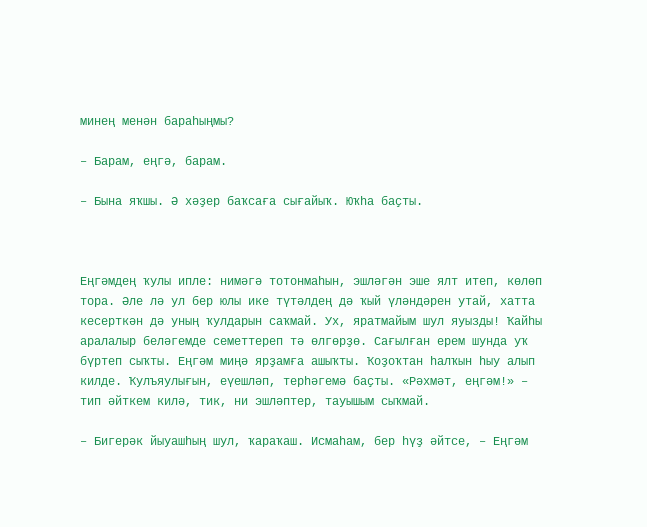минең менән бараһыңмы?

– Барам, еңгә, барам.

– Бына яҡшы. Ә хәҙер баҡсаға сығайыҡ. Юҡһа баҫты.



Еңгәмдең ҡулы ипле: нимәгә тотонмаһын, эшләгән эше ялт итеп, көлөп тора. Әле лә ул бер юлы ике түтәлдең дә ҡый үләндәрен утай, хатта кесерткән дә уның ҡулдарын саҡмай. Ух, яратмайым шул яуызды! Ҡайһы аралалыр беләгемде семеттереп тә өлгөрҙө. Сағылған ерем шунда уҡ бүртеп сыҡты. Еңгәм миңә ярҙамға ашыҡты. Ҡоҙоҡтан һалҡын һыу алып килде. Ҡулъяулығын, еүешләп, терһәгемә баҫты. «Рәхмәт, еңгәм!» – тип әйткем килә, тик, ни эшләптер, тауышым сыҡмай.

– Бигерәк йыуашһың шул, ҡараҡаш. Исмаһам, бер һүҙ әйтсе, – Еңгәм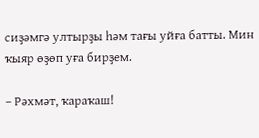сиҙәмгә ултырҙы һәм тағы уйға батты. Мин ҡыяр өҙөп уға бирҙем.

– Рәхмәт, ҡараҡаш!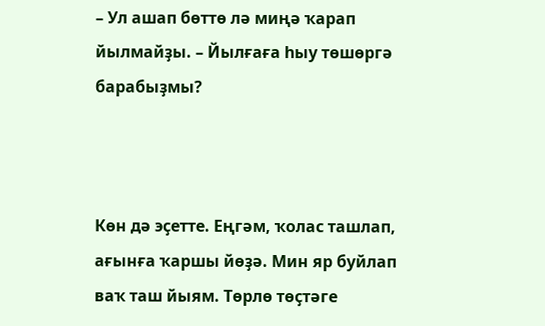– Ул ашап бөттө лә миңә ҡарап йылмайҙы. – Йылғаға һыу төшөргә барабыҙмы?



Көн дә эҫетте. Еңгәм, ҡолас ташлап, ағынға ҡаршы йөҙә. Мин яр буйлап ваҡ таш йыям. Төрлө төҫтәге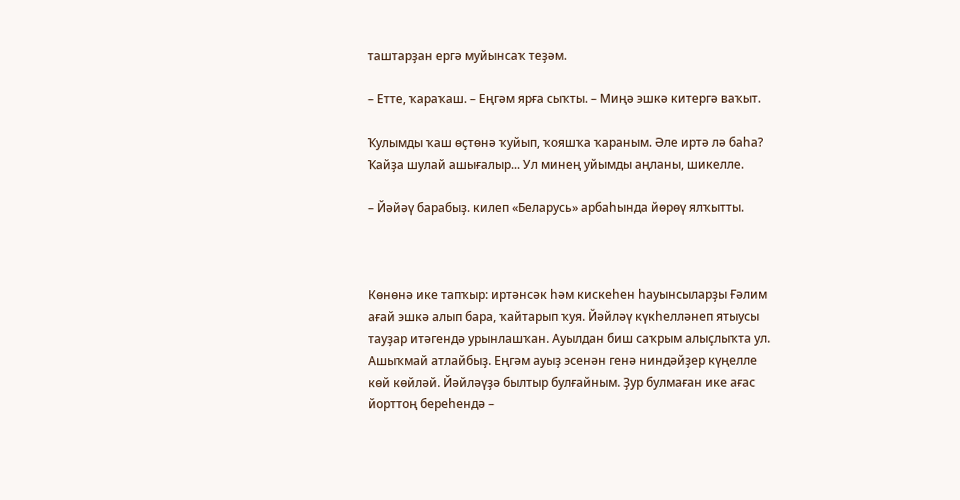таштарҙан ергә муйынсаҡ теҙәм.

– Етте, ҡараҡаш. – Еңгәм ярға сыҡты. – Миңә эшкә китергә ваҡыт.

Ҡулымды ҡаш өҫтөнә ҡуйып, ҡояшҡа ҡараным. Әле иртә лә баһа? Ҡайҙа шулай ашығалыр... Ул минең уйымды аңланы, шикелле.

– Йәйәү барабыҙ. килеп «Беларусь» арбаһында йөрөү ялҡытты.



Көнөнә ике тапҡыр: иртәнсәк һәм кискеһен һауынсыларҙы Ғәлим ағай эшкә алып бара, ҡайтарып ҡуя. Йәйләү күкһелләнеп ятыусы тауҙар итәгендә урынлашҡан. Ауылдан биш саҡрым алыҫлыҡта ул. Ашыҡмай атлайбыҙ. Еңгәм ауыҙ эсенән генә ниндәйҙер күңелле көй көйләй. Йәйләүҙә былтыр булғайным. Ҙур булмаған ике ағас йорттоң береһендә –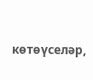көтөүселәр,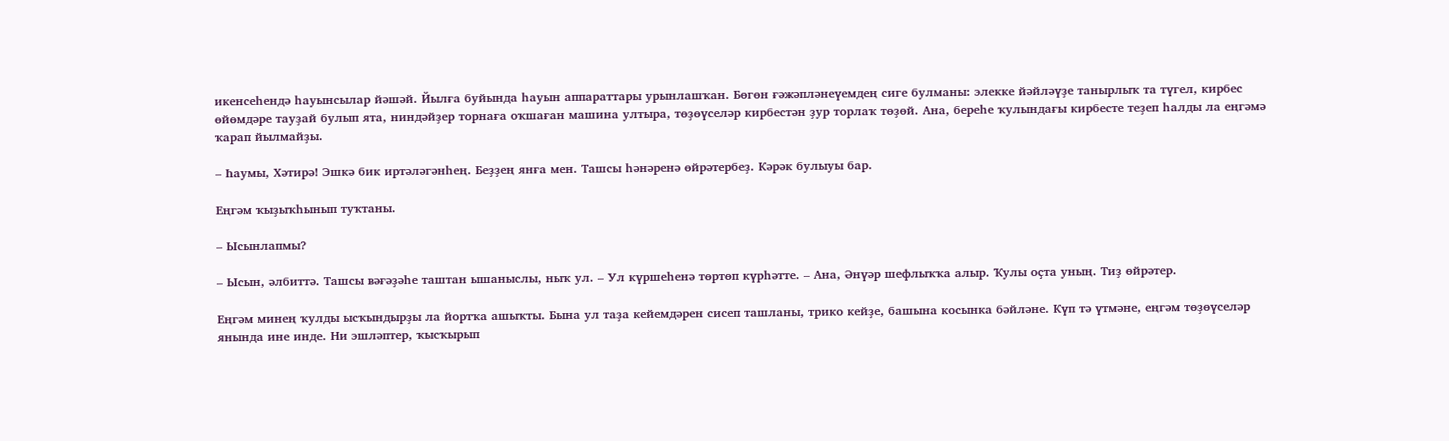икенсеһендә һауынсылар йәшәй. Йылға буйында һауын аппараттары урынлашҡан. Бөгөн ғәжәпләнеүемдең сиге булманы: элекке йәйләүҙе танырлыҡ та түгел, кирбес өйөмдәре тауҙай булып ята, ниндәйҙер торнаға оҡшаған машина ултыра, төҙөүселәр кирбестән ҙур торлаҡ төҙөй. Ана, береһе ҡулындағы кирбесте теҙеп һалды ла еңгәмә ҡарап йылмайҙы.

– Һаумы, Хәтирә! Эшкә бик иртәләгәнһең. Беҙҙең янға мен. Ташсы һәнәренә өйрәтербеҙ. Кәрәк булыуы бар.

Еңгәм ҡыҙыҡһынып туҡтаны.

– Ысынлапмы?

– Ысын, әлбиттә. Ташсы вәғәҙәһе таштан ышаныслы, ныҡ ул. – Ул күршеһенә төртөп күрһәтте. – Ана, Әнүәр шефлыҡҡа алыр. Ҡулы оҫта уның. Тиҙ өйрәтер.

Еңгәм минең ҡулды ысҡындырҙы ла йортҡа ашыҡты. Бына ул таҙа кейемдәрен сисеп ташланы, трико кейҙе, башына косынка бәйләне. Күп тә үтмәне, еңгәм төҙөүселәр янында ине инде. Ни эшләптер, ҡысҡырып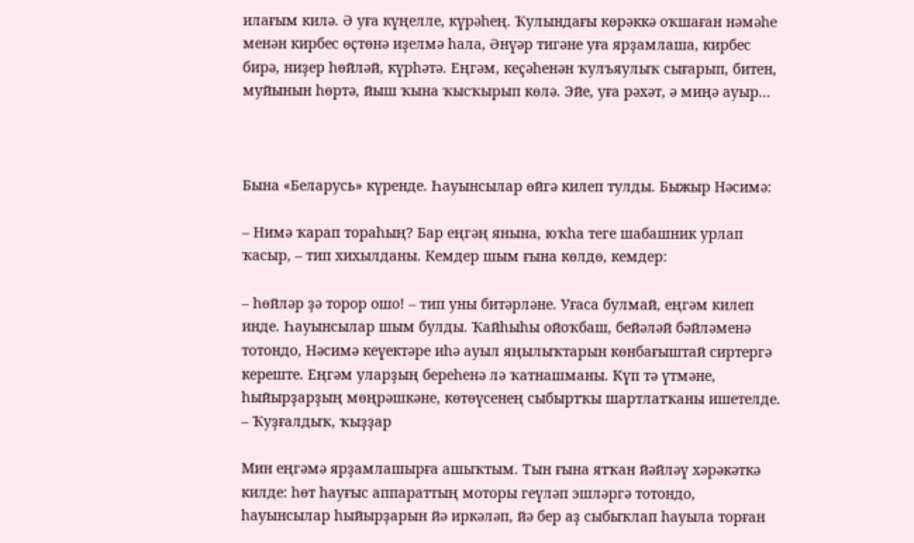илағым килә. Ә уға күңелле, күрәһең. Ҡулындағы көрәккә оҡшаған нәмәһе менән кирбес өҫтөнә иҙелмә һала, Әнүәр тигәне уға ярҙамлаша, кирбес бирә, ниҙер һөйләй, күрһәтә. Еңгәм, кеҫәһенән ҡулъяулыҡ сығарып, битен, муйынын һөртә, йыш ҡына ҡысҡырып көлә. Эйе, уға рәхәт, ә миңә ауыр...



Бына «Беларусь» күренде. Һауынсылар өйгә килеп тулды. Быжыр Нәсимә:

– Нимә ҡарап тораһың? Бар еңгәң янына, юҡһа теге шабашник урлап ҡасыр, – тип хихылданы. Кемдер шым ғына көлдө, кемдер:

– һөйләр ҙә торор ошо! – тип уны битәрләне. Уғаса булмай, еңгәм килеп инде. Һауынсылар шым булды. Ҡайһыһы ойоҡбаш, бейәләй бәйләменә тотондо, Нәсимә кеүектәре иһә ауыл яңылыҡтарын көнбағыштай сиртергә кереште. Еңгәм уларҙың береһенә лә ҡатнашманы. Күп тә үтмәне, һыйырҙарҙың мөңрәшкәне, көтөүсенең сыбыртҡы шартлатҡаны ишетелде. – Ҡуҙғалдыҡ, ҡыҙҙар

Мин еңгәмә ярҙамлашырға ашыҡтым. Тын ғына ятҡан йәйләү хәрәкәткә килде: һөт һауғыс аппараттың моторы геүләп эшләргә тотондо, һауынсылар һыйырҙарын йә иркәләп, йә бер аҙ сыбыҡлап һауыла торған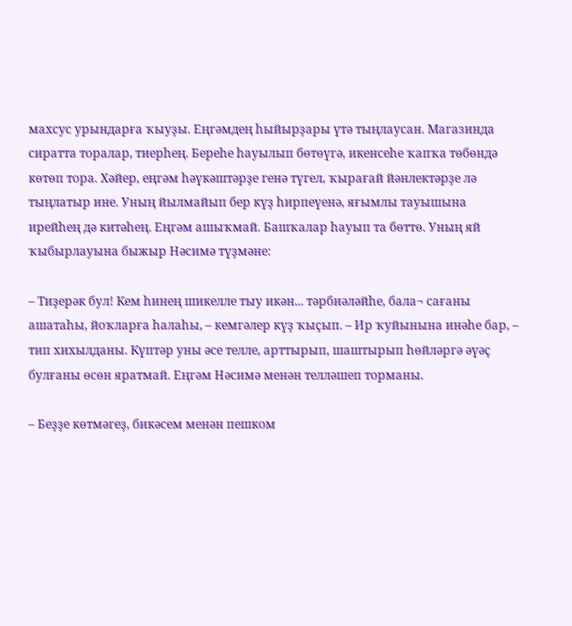махсус урындарға ҡыуҙы. Еңгәмдең һыйырҙары үтә тыңлаусан. Магазинда сиратта торалар, тиерһең. Береһе һауылып бөтөүгә, икенсеһе ҡапҡа төбөндә көтөп тора. Хәйер, еңгәм һәүкәштәрҙе генә түгел, ҡырағай йәнлектәрҙе лә тыңлатыр ине. Уның йылмайып бер күҙ һирпеүенә, яғымлы тауышына ирейһең дә китәһең. Еңгәм ашыҡмай. Башҡалар һауып та бөттө. Уның яй ҡыбырлауына быжыр Нәсимә түҙмәне:

– Тиҙерәк бул! Кем һинең шикелле тыу икән... тәрбиәләйһе, бала¬ сағаны ашатаһы, йоҡларға һалаһы, – кемгәлер күҙ ҡыҫып. – Ир ҡуйынына инәһе бар, – тип хихылданы. Күптәр уны әсе телле, арттырып, шаштырып һөйләргә әүәҫ булғаны өсөн яратмай. Еңгәм Нәсимә менән телләшеп торманы.

– Беҙҙе көтмәгеҙ, бикәсем менән пешком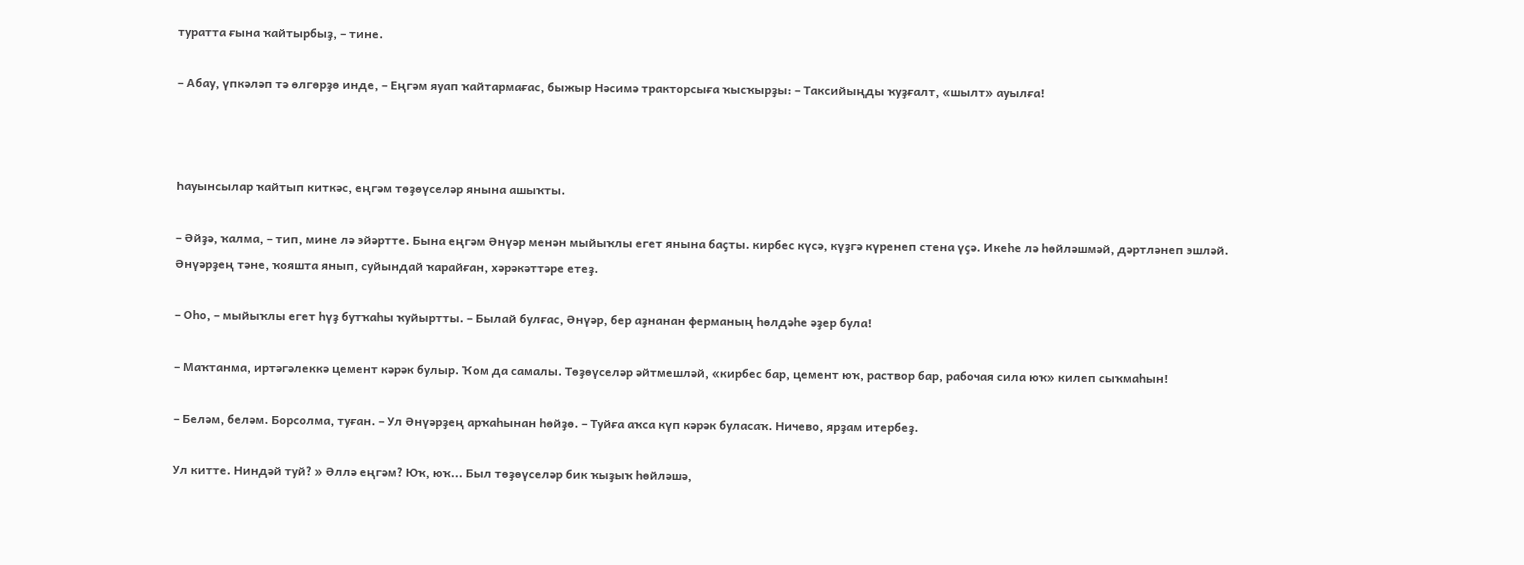туратта ғына ҡайтырбыҙ, – тине.

– Абау, үпкәләп тә өлгөрҙө инде, – Еңгәм яуап ҡайтармағас, быжыр Нәсимә тракторсыға ҡысҡырҙы: – Таксийыңды ҡуҙғалт, «шылт» ауылға!



Һауынсылар ҡайтып киткәс, еңгәм төҙөүселәр янына ашыҡты.

– Әйҙә, ҡалма, – тип, мине лә эйәртте. Бына еңгәм Әнүәр менән мыйыҡлы егет янына баҫты. кирбес күсә, күҙгә күренеп стена үҫә. Икеһе лә һөйләшмәй, дәртләнеп эшләй. Әнүәрҙең тәне, ҡояшта янып, суйындай ҡарайған, хәрәкәттәре етеҙ.

– Оһо, – мыйыҡлы егет һүҙ бутҡаһы ҡуйыртты. – Былай булғас, Әнүәр, бер аҙнанан ферманың һөлдәһе әҙер була!

– Маҡтанма, иртәгәлеккә цемент кәрәк булыр. Ҡом да самалы. Төҙөүселәр әйтмешләй, «кирбес бар, цемент юҡ, раствор бар, рабочая сила юҡ» килеп сыҡмаһын!

– Беләм, беләм. Борсолма, туған. – Ул Әнүәрҙең арҡаһынан һөйҙө. – Туйға аҡса күп кәрәк буласаҡ. Ничево, ярҙам итербеҙ.

Ул китте. Ниндәй туй? » Әллә еңгәм? Юҡ, юҡ... Был төҙөүселәр бик ҡыҙыҡ һөйләшә,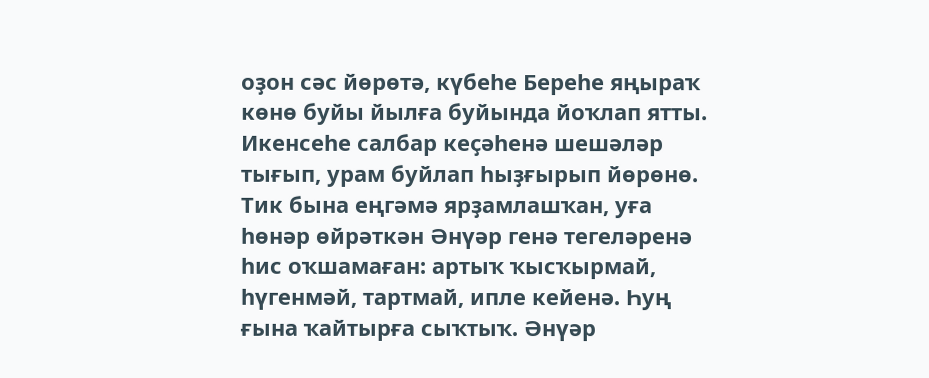оҙон сәс йөрөтә, күбеһе Береһе яңыраҡ көнө буйы йылға буйында йоҡлап ятты. Икенсеһе салбар кеҫәһенә шешәләр тығып, урам буйлап һыҙғырып йөрөнө. Тик бына еңгәмә ярҙамлашҡан, уға һөнәр өйрәткән Әнүәр генә тегеләренә һис оҡшамаған: артыҡ ҡысҡырмай, һүгенмәй, тартмай, ипле кейенә. Һуң ғына ҡайтырға сыҡтыҡ. Әнүәр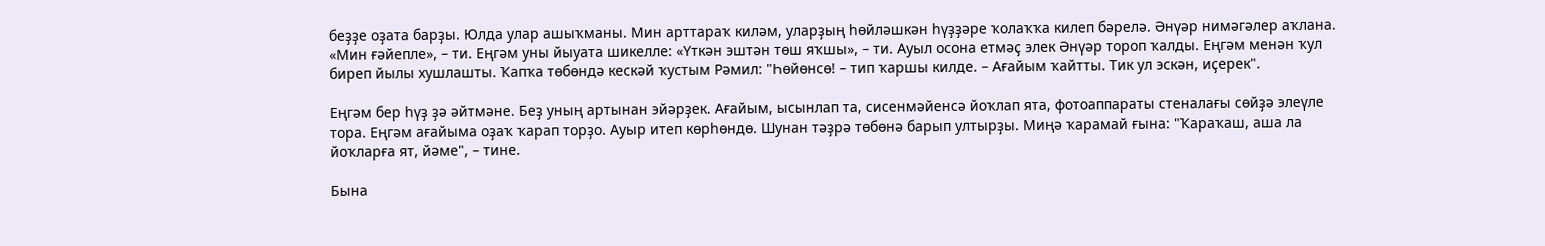беҙҙе оҙата барҙы. Юлда улар ашыҡманы. Мин арттараҡ киләм, уларҙың һөйләшкән һүҙҙәре ҡолаҡҡа килеп бәрелә. Әнүәр нимәгәлер аҡлана. «Мин ғәйепле», – ти. Еңгәм уны йыуата шикелле: «Үткән эштән төш яҡшы», – ти. Ауыл осона етмәҫ элек Әнүәр тороп ҡалды. Еңгәм менән ҡул биреп йылы хушлашты. Ҡапҡа төбөндә кескәй ҡустым Рәмил: "Һөйөнсө! – тип ҡаршы килде. – Ағайым ҡайтты. Тик ул эскән, иҫерек".

Еңгәм бер һүҙ ҙә әйтмәне. Беҙ уның артынан эйәрҙек. Ағайым, ысынлап та, сисенмәйенсә йоҡлап ята, фотоаппараты стеналағы сөйҙә элеүле тора. Еңгәм ағайыма оҙаҡ ҡарап торҙо. Ауыр итеп көрһөндө. Шунан тәҙрә төбөнә барып ултырҙы. Миңә ҡарамай ғына: "Ҡараҡаш, аша ла йоҡларға ят, йәме", – тине.

Бына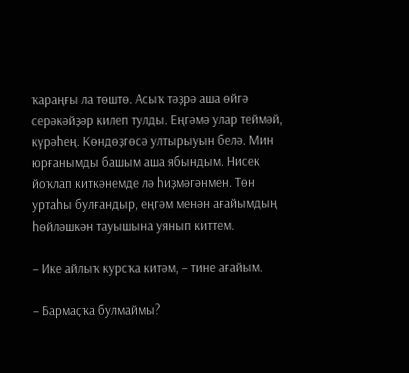ҡараңғы ла төштө. Асыҡ тәҙрә аша өйгә серәкәйҙәр килеп тулды. Еңгәмә улар теймәй, күрәһең. Көндөҙгөсә ултырыуын белә. Мин юрғанымды башым аша ябындым. Нисек йоҡлап киткәнемде лә һиҙмәгәнмен. Төн уртаһы булғандыр, еңгәм менән ағайымдың һөйләшкән тауышына уянып киттем.

– Ике айлыҡ курсҡа китәм, – тине ағайым.

– Бармаҫҡа булмаймы?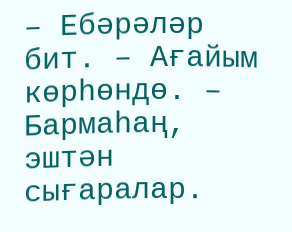– Ебәрәләр бит. – Ағайым көрһөндө. – Бармаһаң, эштән сығаралар.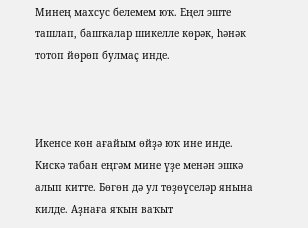Минең махсус белемем юҡ. Еңел эште ташлап, башҡалар шикелле көрәк, һәнәк тотоп йөрөп булмаҫ инде.



Икенсе көн ағайым өйҙә юҡ ине инде. Кискә табан еңгәм мине үҙе менән эшкә алып китте. Бөгөн дә ул төҙөүселәр янына килде. Аҙнаға яҡын ваҡыт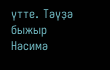үтте. Тәүҙә быжыр Нәсимә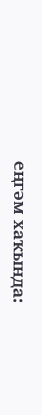еңгәм хаҡында: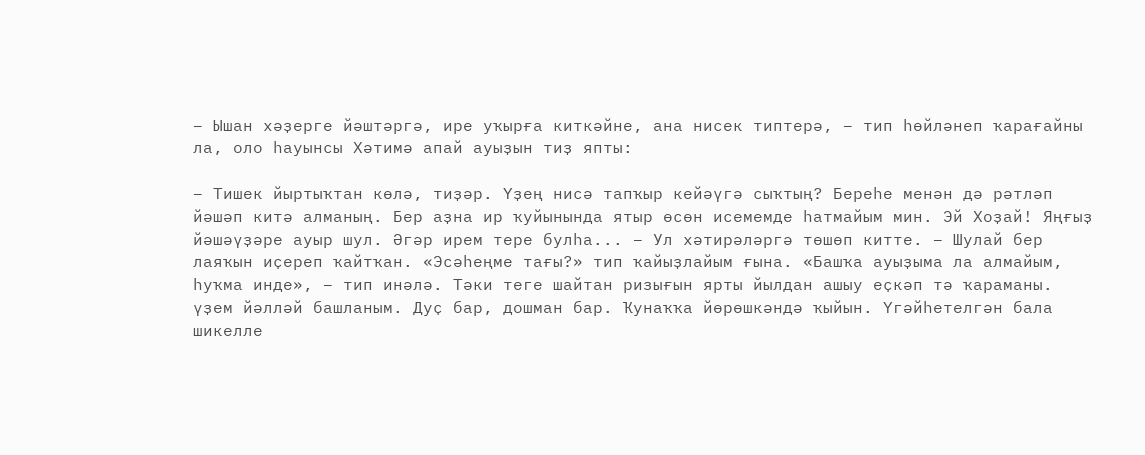– Ышан хәҙерге йәштәргә, ире уҡырға киткәйне, ана нисек типтерә, – тип һөйләнеп ҡарағайны ла, оло һауынсы Хәтимә апай ауыҙын тиҙ япты:

– Тишек йыртыҡтан көлә, тиҙәр. Үҙең нисә тапҡыр кейәүгә сыҡтың? Береһе менән дә рәтләп йәшәп китә алманың. Бер аҙна ир ҡуйынында ятыр өсөн исемемде һатмайым мин. Эй Хоҙай! Яңғыҙ йәшәүҙәре ауыр шул. Әгәр ирем тере булһа... – Ул хәтирәләргә төшөп китте. – Шулай бер лаяҡын иҫереп ҡайтҡан. «Эсәһеңме тағы?» тип ҡайыҙлайым ғына. «Башҡа ауыҙыма ла алмайым, һуҡма инде», – тип инәлә. Тәки теге шайтан ризығын ярты йылдан ашыу еҫкәп тә ҡараманы. үҙем йәлләй башланым. Дуҫ бар, дошман бар. Ҡунаҡҡа йөрөшкәндә ҡыйын. Үгәйһетелгән бала шикелле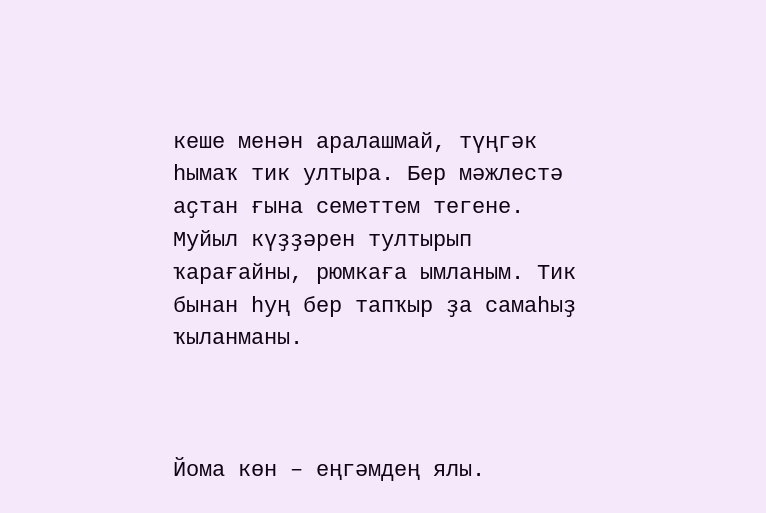кеше менән аралашмай, түңгәк һымаҡ тик ултыра. Бер мәжлестә аҫтан ғына семеттем тегене. Муйыл күҙҙәрен тултырып ҡарағайны, рюмкаға ымланым. Тик бынан һуң бер тапҡыр ҙа самаһыҙ ҡыланманы.



Йома көн – еңгәмдең ялы.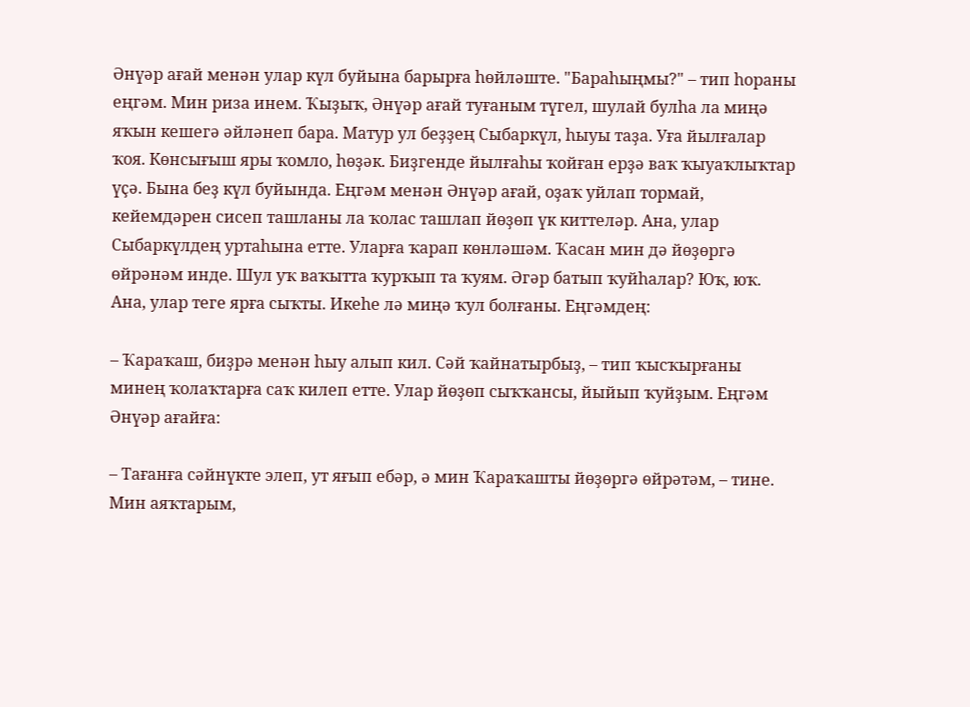Әнүәр ағай менән улар күл буйына барырға һөйләште. "Бараһыңмы?" – тип һораны еңгәм. Мин риза инем. Ҡыҙыҡ, Әнүәр ағай туғаным түгел, шулай булһа ла миңә яҡын кешегә әйләнеп бара. Матур ул беҙҙең Сыбаркүл, һыуы таҙа. Уға йылғалар ҡоя. Көнсығыш яры ҡомло, һөҙәк. Биҙгенде йылғаһы ҡойған ерҙә ваҡ ҡыуаҡлыҡтар үҫә. Бына беҙ күл буйында. Еңгәм менән Әнүәр ағай, оҙаҡ уйлап тормай, кейемдәрен сисеп ташланы ла ҡолас ташлап йөҙөп үк киттеләр. Ана, улар Сыбаркүлдең уртаһына етте. Уларға ҡарап көнләшәм. Ҡасан мин дә йөҙөргә өйрәнәм инде. Шул уҡ ваҡытта ҡурҡып та ҡуям. Әгәр батып ҡуйһалар? Юҡ, юҡ. Ана, улар теге ярға сыҡты. Икеһе лә миңә ҡул болғаны. Еңгәмдең:

– Ҡараҡаш, биҙрә менән һыу алып кил. Сәй ҡайнатырбыҙ, – тип ҡысҡырғаны минең ҡолаҡтарға саҡ килеп етте. Улар йөҙөп сыҡҡансы, йыйып ҡуйҙым. Еңгәм Әнүәр ағайға:

– Тағанға сәйнүкте элеп, ут яғып ебәр, ә мин Ҡараҡашты йөҙөргә өйрәтәм, – тине. Мин аяҡтарым,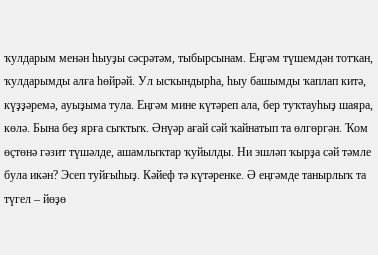ҡулдарым менән һыуҙы сәсрәтәм, тыбырсынам. Еңгәм түшемдән тотҡан, ҡулдарымды алға һөйрәй. Ул ысҡындырһа, һыу башымды ҡаплап китә, күҙҙәремә, ауыҙыма тула. Еңгәм мине күтәреп ала, бер туҡтауһыҙ шаяра, көлә. Бына беҙ ярға сыҡтыҡ. Әнүәр ағай сәй ҡайнатып та өлгөргән. Ҡом өҫтөнә гәзит түшәлде, ашамлыҡтар ҡуйылды. Ни эшләп ҡырҙа сәй тәмле була икән? Эсеп туйғыһыҙ. Кәйеф тә күтәренке. Ә еңгәмде танырлыҡ та түгел – йөҙө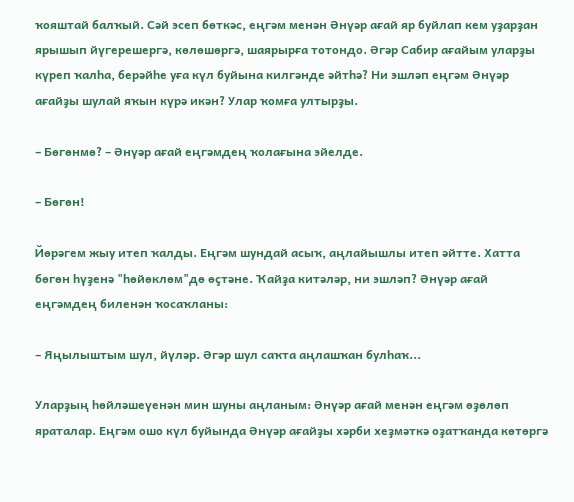ҡояштай балҡый. Сәй эсеп бөткәс, еңгәм менән Әнүәр ағай яр буйлап кем уҙарҙан ярышып йүгерешергә, көлөшөргә, шаярырға тотондо. Әгәр Сабир ағайым уларҙы күреп ҡалһа, берәйһе уға күл буйына килгәнде әйтһә? Ни эшләп еңгәм Әнүәр ағайҙы шулай яҡын күрә икән? Улар ҡомға ултырҙы.

– Бөгөнмө? – Әнүәр ағай еңгәмдең ҡолағына эйелде.

– Бөгөн!

Йөрәгем жыу итеп ҡалды. Еңгәм шундай асыҡ, аңлайышлы итеп әйтте. Хатта бөгөн һүҙенә "һөйөклөм"дө өҫтәне. Ҡайҙа китәләр, ни эшләп? Әнүәр ағай еңгәмдең биленән ҡосаҡланы:

– Яңылыштым шул, йүләр. Әгәр шул саҡта аңлашҡан булһаҡ...

Уларҙың һөйләшеүенән мин шуны аңланым: Әнүәр ағай менән еңгәм өҙөлөп яраталар. Еңгәм ошо күл буйында Әнүәр ағайҙы хәрби хеҙмәткә оҙатҡанда көтөргә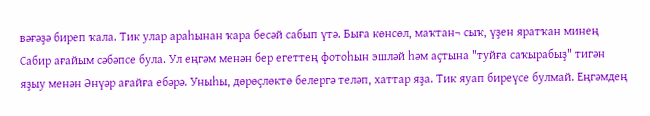вәғәҙә биреп ҡала. Тик улар араһынан ҡара бесәй сабып үтә. Быға көнсөл, маҡтан¬ сыҡ, үҙен яратҡан минең Сабир ағайым сәбәпсе була. Ул еңгәм менән бер егеттең фотоһын эшләй һәм аҫтына "туйға саҡырабыҙ" тигән яҙыу менән Әнүәр ағайға ебәрә. Уныһы, дөрөҫлөктө белергә теләп, хаттар яҙа. Тик яуап биреүсе булмай. Еңгәмдең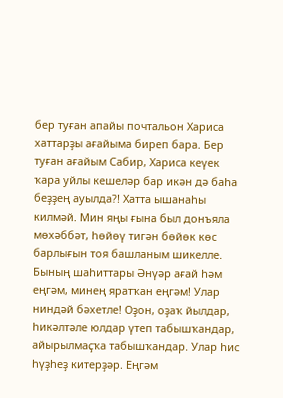бер туған апайы почтальон Хариса хаттарҙы ағайыма биреп бара. Бер туған ағайым Сабир, Хариса кеүек ҡара уйлы кешеләр бар икән дә баһа беҙҙең ауылда?! Хатта ышанаһы килмәй. Мин яңы ғына был донъяла мөхәббәт, һөйөү тигән бөйөк көс барлығын тоя башланым шикелле. Бының шаһиттары Әнүәр ағай һәм еңгәм, минең яратҡан еңгәм! Улар ниндәй бәхетле! Оҙон, оҙаҡ йылдар, һикәлтәле юлдар үтеп табышҡандар, айырылмаҫҡа табышҡандар. Улар һис һүҙһеҙ китерҙәр. Еңгәм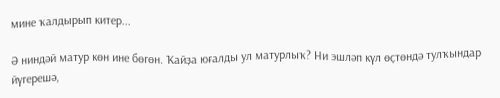мине ҡалдырып китер...

Ә ниндәй матур көн ине бөгөн. Ҡайҙа юғалды ул матурлыҡ? Ни эшләп күл өҫтөндә тулҡындар йүгерешә,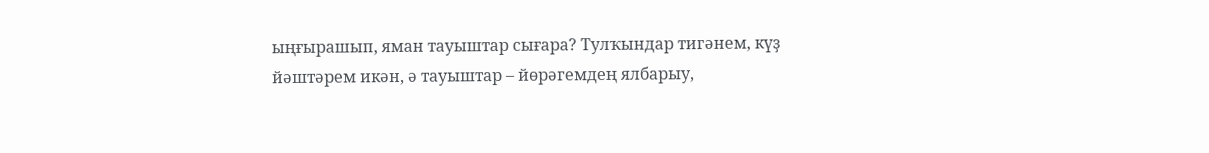ыңғырашып, яман тауыштар сығара? Тулҡындар тигәнем, күҙ йәштәрем икән, ә тауыштар – йөрәгемдең ялбарыу,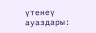үтенеү ауаздары: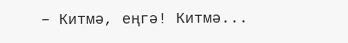– Китмә, еңгә! Китмә...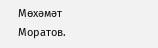Мөхәмәт Моратов.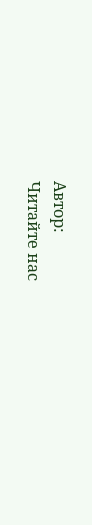Автор:
Читайте нас